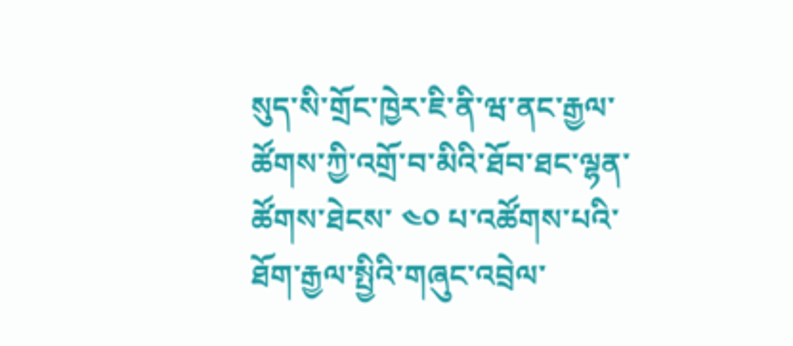སུད་སི་གྲོང་ཁྱེར་ཇི་ནི་ཝ་ནང་རྒྱལ་ཚོགས་ཀྱི་འགྲོ་བ་མིའི་ཐོབ་ཐང་ལྷན་ཚོགས་ཐེངས་ ༤༠ པ་འཚོགས་པའི་ཐོག་རྒྱལ་སྤྱིའི་གཞུང་འབྲེལ་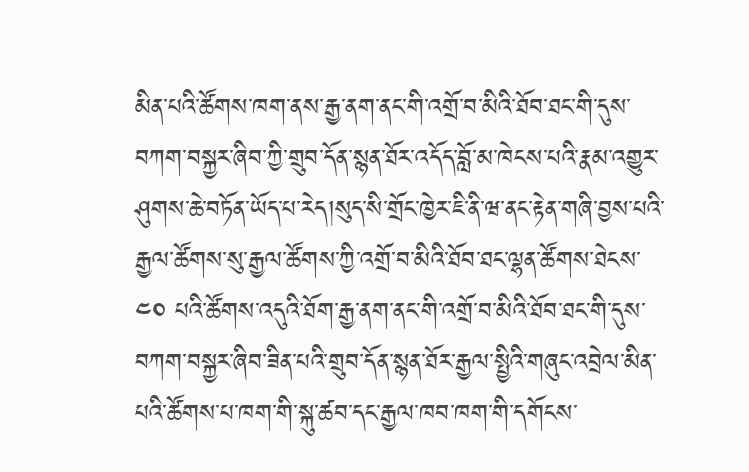མིན་པའི་ཚོགས་ཁག་ནས་རྒྱ་ནག་ནང་གི་འགྲོ་བ་མིའི་ཐོབ་ཐང་གི་དུས་བཀག་བསྐྱར་ཞིབ་ཀྱི་གྲུབ་དོན་སྙན་ཐོར་འདོད་བློ་མ་ཁེངས་པའི་རྣམ་འགྱུར་ཤུགས་ཆེ་བཏོན་ཡོད་པ་རེད།སུད་སི་གྲོང་ཁྱེར་ཇི་ནི་ཝ་ནང་རྟེན་གཞི་བྱས་པའི་རྒྱལ་ཚོགས་སུ་རྒྱལ་ཚོགས་ཀྱི་འགྲོ་བ་མིའི་ཐོབ་ཐང་ལྷན་ཚོགས་ཐེངས་ ༤༠ པའི་ཚོགས་འདུའི་ཐོག་རྒྱ་ནག་ནང་གི་འགྲོ་བ་མིའི་ཐོབ་ཐང་གི་དུས་བཀག་བསྐྱར་ཞིབ་ཟིན་པའི་གྲུབ་དོན་སྙན་ཐོར་རྒྱལ་སྤྱིའི་གཞུང་འབྲེལ་མིན་པའི་ཚོགས་པ་ཁག་གི་སྐུ་ཚབ་དང་རྒྱལ་ཁབ་ཁག་གི་དགོངས་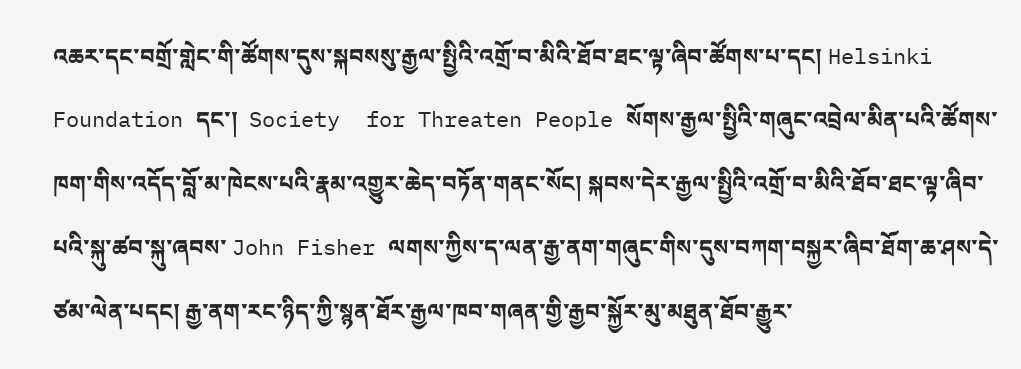འཆར་དང་བགྲོ་གླེང་གི་ཚོགས་དུས་སྐབསསུ་རྒྱལ་སྤྱིའི་འགྲོ་བ་མིའི་ཐོབ་ཐང་ལྟ་ཞིབ་ཚོགས་པ་དང། Helsinki Foundation དང་།  Society  for Threaten People སོགས་རྒྱལ་སྤྱིའི་གཞུང་འབྲེལ་མིན་པའི་ཚོགས་ཁག་གིས་འདོད་བློ་མ་ཁེངས་པའི་རྣམ་འགྱུར་ཆེད་བཏོན་གནང་སོང། སྐབས་དེར་རྒྱལ་སྤྱིའི་འགྲོ་བ་མིའི་ཐོབ་ཐང་ལྟ་ཞིབ་པའི་སྐུ་ཚབ་སྐུ་ཞབས་ John Fisher ལགས་ཀྱིས་ད་ལན་རྒྱ་ནག་གཞུང་གིས་དུས་བཀག་བསྐྱར་ཞིབ་ཐོག་ཆ་ཤས་དེ་ཙམ་ལེན་པདང། རྒྱ་ནག་རང་ཉིད་ཀྱི་སྙན་ཐོར་རྒྱལ་ཁབ་གཞན་གྱི་རྒྱབ་སྐྱོར་མུ་མཐུན་ཐོབ་རྒྱུར་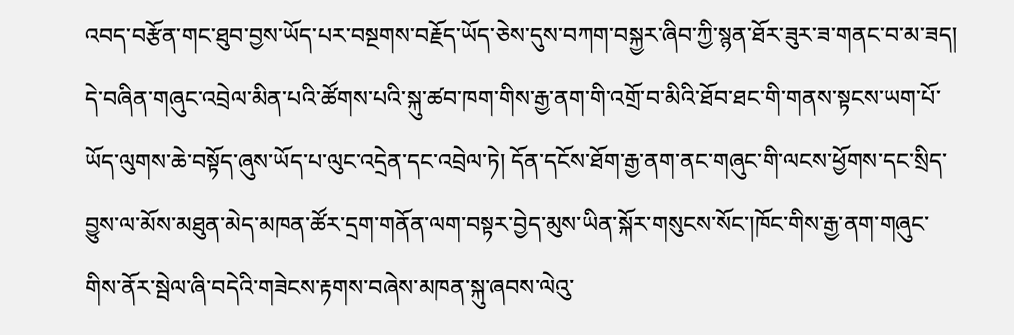འབད་བརྩོན་གང་ཐུབ་བྱས་ཡོད་པར་བསྔགས་བརྗོད་ཡོད་ཅེས་དུས་བཀག་བསྐྱར་ཞིབ་ཀྱི་སྙན་ཐོར་ཟུར་ཟ་གནང་བ་མ་ཟད། དེ་བཞིན་གཞུང་འབྲེལ་མིན་པའི་ཚོགས་པའི་སྐུ་ཚབ་ཁག་གིས་རྒྱ་ནག་གི་འགྲོ་བ་མིའི་ཐོབ་ཐང་གི་གནས་སྟངས་ཡག་པོ་ཡོད་ལུགས་ཆེ་བསྟོད་ཞུས་ཡོད་པ་ལུང་འདྲེན་དང་འབྲེལ་ཏེ། དོན་དངོས་ཐོག་རྒྱ་ནག་ནང་གཞུང་གི་ལངས་ཕྱོགས་དང་སྲིད་བྱུས་ལ་མོས་མཐུན་མེད་མཁན་ཚོར་དྲག་གནོན་ལག་བསྟར་བྱེད་མུས་ཡིན་སྐོར་གསུངས་སོང་།ཁོང་གིས་རྒྱ་ནག་གཞུང་གིས་ནོར་སྦེལ་ཞི་བདེའི་གཟེངས་རྟགས་བཞེས་མཁན་སྐུ་ཞབས་ལེའུ་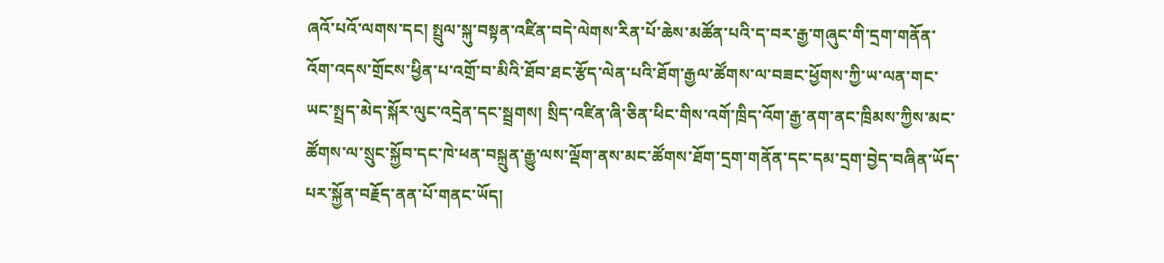ཞའོ་པའོ་ལགས་དང། སྤྲུལ་སྐུ་བསྟན་འཛིན་བདེ་ལེགས་རིན་པོ་ཆེས་མཚོན་པའི་ད་བར་རྒྱ་གཞུང་གི་དྲག་གནོན་འོག་འདས་གྲོངས་ཕྱིན་པ་འགྲོ་བ་མིའི་ཐོབ་ཐང་རྩོད་ལེན་པའི་ཐོག་རྒྱལ་ཚོགས་ལ་བཟང་ཕྱོགས་ཀྱི་ཡ་ལན་གང་ཡང་སྤྲད་མེད་སྐོར་ལུང་འདྲེན་དང་སྦྲགས། སྲིད་འཛིན་ཞི་ཅིན་ཕིང་གིས་འགོ་ཁྲིད་འོག་རྒྱ་ནག་ནང་ཁྲིམས་ཀྱིས་མང་ཚོགས་ལ་སྲུང་སྐྱོབ་དང་ཁེ་ཕན་བསྐྲུན་རྒྱུ་ལས་ལྡོག་ནས་མང་ཚོགས་ཐོག་དྲག་གནོན་དང་དམ་དྲག་བྱེད་བཞིན་ཡོད་པར་སྐྱོན་བརྗོད་ནན་པོ་གནང་ཡོད།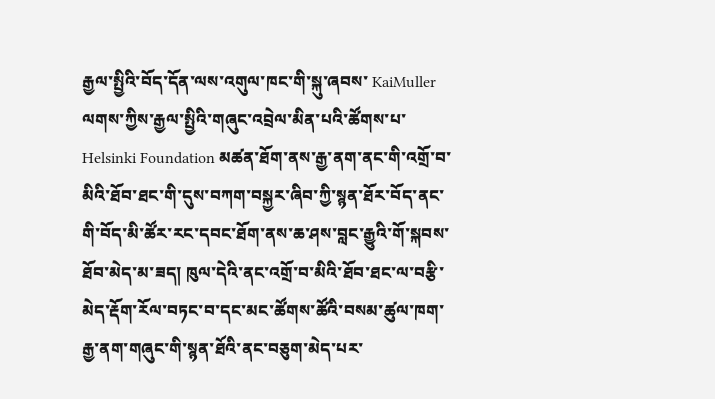རྒྱལ་སྤྱིའི་བོད་དོན་ལས་འགུལ་ཁང་གི་སྐུ་ཞབས་ KaiMuller ལགས་ཀྱིས་རྒྱལ་སྤྱིའི་གཞུང་འབྲེལ་མིན་པའི་ཚོགས་པ་ Helsinki Foundation མཚན་ཐོག་ནས་རྒྱ་ནག་ནང་གི་འགྲོ་བ་མིའི་ཐོབ་ཐང་གི་དུས་བཀག་བསྐྱར་ཞིབ་ཀྱི་སྙན་ཐོར་བོད་ནང་གི་བོད་མི་ཚོར་རང་དབང་ཐོག་ནས་ཆ་ཤས་བླང་རྒྱུའི་གོ་སྐབས་ཐོབ་མེད་མ་ཟད། ཁུལ་དེའི་ནང་འགྲོ་བ་མིའི་ཐོབ་ཐང་ལ་བརྩི་མེད་རྡོག་རོལ་བཏང་བ་དང་མང་ཚོགས་ཚོའི་བསམ་ཚུལ་ཁག་རྒྱ་ནག་གཞུང་གི་སྙན་ཐོའི་ནང་བཅུག་མེད་པར་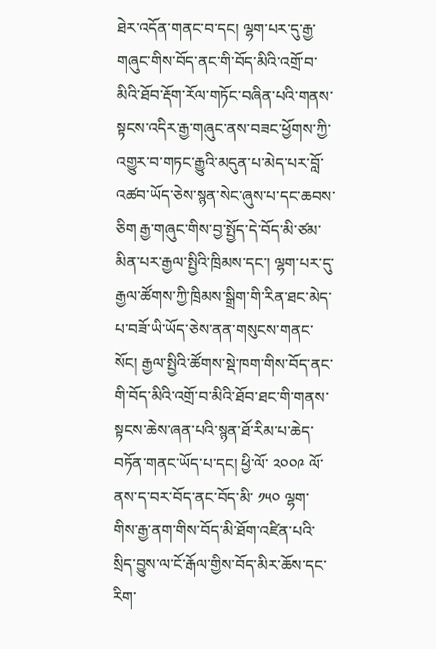ཐེར་འདོན་གནང་བ་དང། ལྷག་པར་དུ་རྒྱ་གཞུང་གིས་བོད་ནང་གི་བོད་མིའི་འགྲོ་བ་མིའི་ཐོབ་རྡོག་རོལ་གཏོང་བཞིན་པའི་གནས་སྟངས་འདིར་རྒྱ་གཞུང་ནས་བཟང་ཕྱོགས་ཀྱི་འགྱུར་བ་གཏང་རྒྱུའི་མདུན་པ་མེད་པར་བློ་འཚབ་ཡོད་ཅེས་སྙན་སེང་ཞུས་པ་དང་ཆབས་ཅིག རྒྱ་གཞུང་གིས་བྱ་སྤྱོད་དེ་བོད་མི་ཙམ་མིན་པར་རྒྱལ་སྤྱིའི་ཁྲིམས་དང་། ལྷག་པར་དུ་རྒྱལ་ཚོགས་ཀྱི་ཁྲིམས་སྒྲིག་གི་རིན་ཐང་མེད་པ་བཟོ་ཡི་ཡོད་ཅེས་ནན་གསུངས་གནང་སོང། རྒྱལ་སྤྱིའི་ཚོགས་སྡེ་ཁག་གིས་བོད་ནང་གི་བོད་མིའི་འགྲོ་བ་མིའི་ཐོབ་ཐང་གི་གནས་སྟངས་ཆེས་ཞན་པའི་སྙན་ཐོ་རིམ་པ་ཆེད་བཏོན་གནང་ཡོད་པ་དང། ཕྱི་ལོ་ ༢༠༠༩ ལོ་ནས་ད་བར་བོད་ནང་བོད་མི་ ༡༥༠ ལྷག་གིས་རྒྱ་ནག་གིས་བོད་མི་ཐོག་འཛིན་པའི་སྲིད་བྱུས་ལ་ངོ་རྒོལ་གྱིས་བོད་མིར་ཆོས་དང་རིག་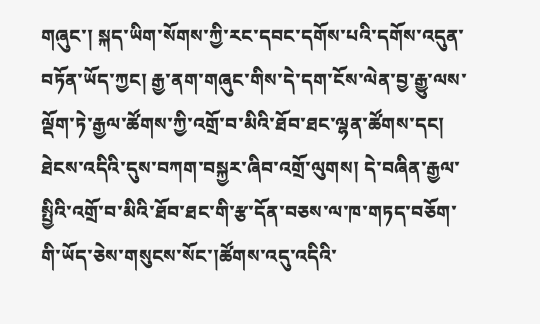གཞུང་། སྐད་ཡིག་སོགས་ཀྱི་རང་དབང་དགོས་པའི་དགོས་འདུན་བཏོན་ཡོད་ཀྱང། རྒྱ་ནག་གཞུང་གིས་དེ་དག་ངོས་ལེན་བྱ་རྒྱུ་ལས་ལྡོག་ཏེ་རྒྱལ་ཚོགས་ཀྱི་འགྲོ་བ་མིའི་ཐོབ་ཐང་ལྷན་ཚོགས་དང། ཐེངས་འདིའི་དུས་བཀག་བསྐྱར་ཞིབ་འགྲོ་ལུགས། དེ་བཞིན་རྒྱལ་སྤྱིའི་འགྲོ་བ་མིའི་ཐོབ་ཐང་གི་རྩ་དོན་བཅས་ལ་ཁ་གཏད་བཅོག་གི་ཡོད་ཅེས་གསུངས་སོང་།ཚོགས་འདུ་འདིའི་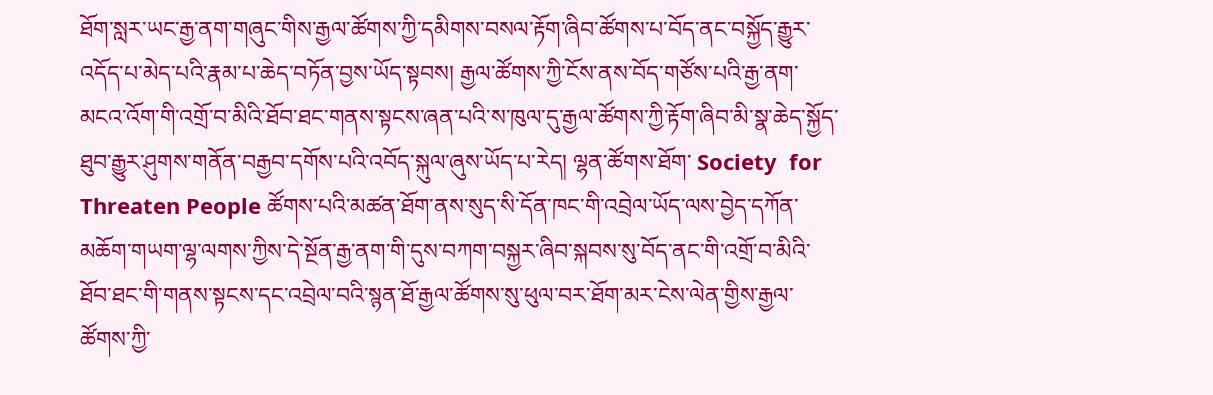ཐོག་སླར་ཡང་རྒྱ་ནག་གཞུང་གིས་རྒྱལ་ཚོགས་ཀྱི་དམིགས་བསལ་རྟོག་ཞིབ་ཚོགས་པ་བོད་ནང་བསྐྱོད་རྒྱུར་འདོད་པ་མེད་པའི་རྣམ་པ་ཆེད་བཏོན་བྱས་ཡོད་སྟབས། རྒྱལ་ཚོགས་ཀྱི་ངོས་ནས་བོད་གཙོས་པའི་རྒྱ་ནག་མངའ་འོག་གི་འགྲོ་བ་མིའི་ཐོབ་ཐང་གནས་སྟངས་ཞན་པའི་ས་ཁུལ་དུ་རྒྱལ་ཚོགས་ཀྱི་རྟོག་ཞིབ་མི་སྣ་ཆེད་སྐྱོད་ཐུབ་རྒྱུར་ཤུགས་གནོན་བརྒྱབ་དགོས་པའི་འབོད་སྐུལ་ཞུས་ཡོད་པ་རེད། ལྷན་ཚོགས་ཐོག་ Society  for Threaten People ཚོགས་པའི་མཚན་ཐོག་ནས་སུད་སི་དོན་ཁང་གི་འབྲེལ་ཡོད་ལས་བྱེད་དཀོན་མཆོག་གཡག་ལྷ་ལགས་ཀྱིས་དེ་སྔོན་རྒྱ་ནག་གི་དུས་བཀག་བསྐྱར་ཞིབ་སྐབས་སུ་བོད་ནང་གི་འགྲོ་བ་མིའི་ཐོབ་ཐང་གི་གནས་སྟངས་དང་འབྲེལ་བའི་སྙན་ཐོ་རྒྱལ་ཚོགས་སུ་ཕུལ་བར་ཐོག་མར་ངེས་ལེན་གྱིས་རྒྱལ་ཚོགས་ཀྱི་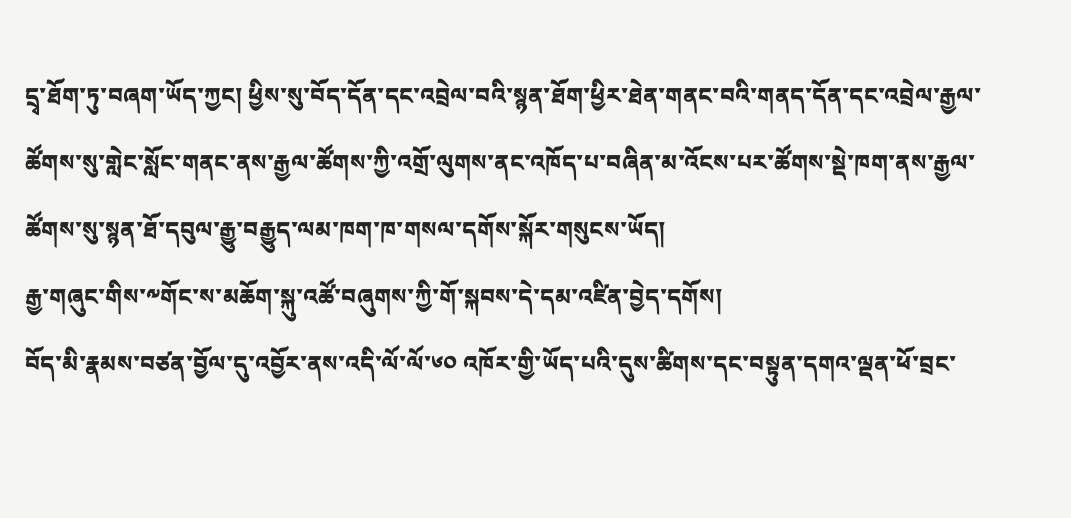དྲྭ་ཐོག་ཏུ་བཞག་ཡོད་ཀྱང། ཕྱིས་སུ་བོད་དོན་དང་འབྲེལ་བའི་སྙན་ཐོག་ཕྱིར་ཐེན་གནང་བའི་གནད་དོན་དང་འབྲེལ་རྒྱལ་ཚོགས་སུ་གླེང་སློང་གནང་ནས་རྒྱལ་ཚོགས་ཀྱི་འགྲོ་ལུགས་ནང་འཁོད་པ་བཞིན་མ་འོངས་པར་ཚོགས་སྡེ་ཁག་ནས་རྒྱལ་ཚོགས་སུ་སྙན་ཐོ་དབུལ་རྒྱུ་བརྒྱུད་ལམ་ཁག་ཁ་གསལ་དགོས་སྐོར་གསུངས་ཡོད།
རྒྱ་གཞུང་གིས་༸གོང་ས་མཆོག་སྐུ་འཚོ་བཞུགས་ཀྱི་གོ་སྐབས་དེ་དམ་འཛིན་བྱེད་དགོས།
བོད་མི་རྣམས་བཙན་བྱོལ་དུ་འབྱོར་ནས་འདི་ལོ་ལོ་༦༠ འཁོར་གྱི་ཡོད་པའི་དུས་ཚིགས་དང་བསྟུན་དགའ་ལྡན་ཕོ་བྲང་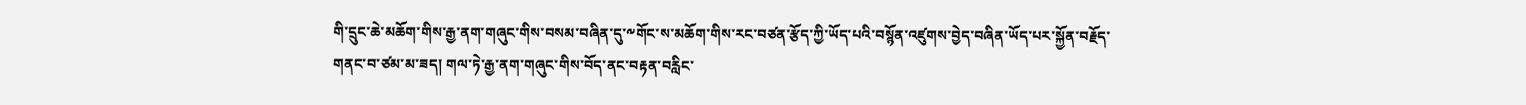གི་དྲུང་ཆེ་མཆོག་གིས་རྒྱ་ནག་གཞུང་གིས་བསམ་བཞིན་དུ་༸གོང་ས་མཆོག་གིས་རང་བཙན་རྩོད་ཀྱི་ཡོད་པའི་བསྙོན་འཛུགས་བྱེད་བཞིན་ཡོད་པར་སྐྱོན་བརྗོད་གནང་བ་ཙམ་མ་ཟད། གལ་ཏེ་རྒྱ་ནག་གཞུང་གིས་བོད་ནང་བརྟན་བརླིང་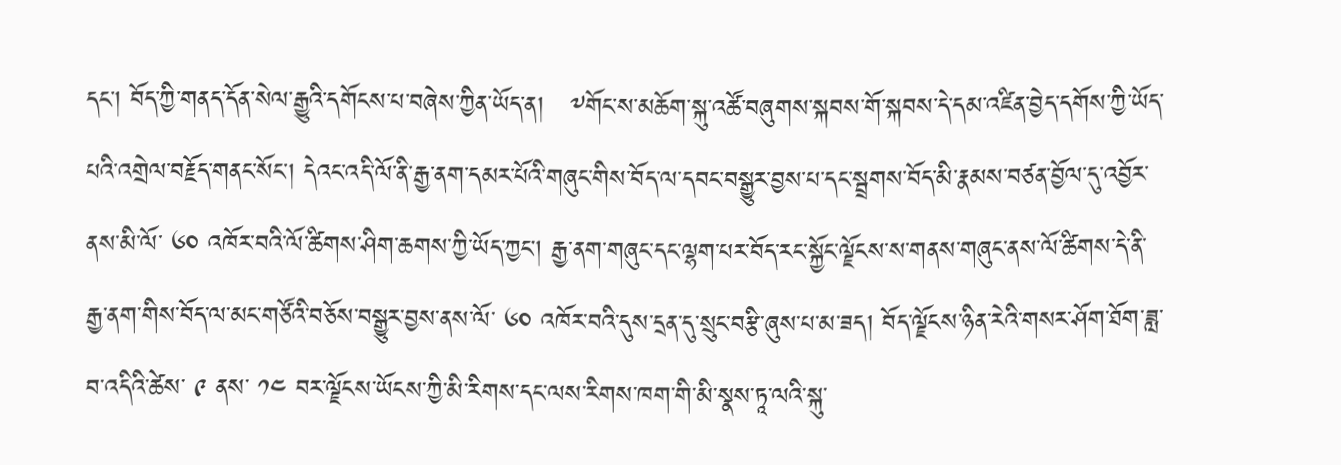དང་། བོད་ཀྱི་གནད་དོན་སེལ་རྒྱུའི་དགོངས་པ་བཞེས་ཀྱིན་ཡོད་ན།   ༸གོང་ས་མཆོག་སྐུ་འཚོ་བཞུགས་སྐབས་གོ་སྐབས་དེ་དམ་འཛིན་བྱེད་དགོས་ཀྱི་ཡོད་པའི་འགྲེལ་བརྗོད་གནང་སོང་། དེའང་འདི་ལོ་ནི་རྒྱ་ནག་དམར་པོའི་གཞུང་གིས་བོད་ལ་དབང་བསྒྱུར་བྱས་པ་དང་སྦྲགས་བོད་མི་རྣམས་བཙན་བྱོལ་དུ་འབྱོར་ནས་མི་ལོ་ ༦༠ འཁོར་བའི་ལོ་ཚིགས་ཤིག་ཆགས་ཀྱི་ཡོད་ཀྱང། རྒྱ་ནག་གཞུང་དང་ལྷག་པར་བོད་རང་སྐྱོང་ལྗོངས་ས་གནས་གཞུང་ནས་ལོ་ཚིགས་དེ་ནི་རྒྱ་ནག་གིས་བོད་ལ་མང་གཙོའི་བཅོས་བསྒྱུར་བྱས་ནས་ལོ་ ༦༠ འཁོར་བའི་དུས་དྲན་དུ་སྲུང་བརྩི་ཞུས་པ་མ་ཟད། བོད་ལྗོངས་ཉིན་རེའི་གསར་ཤོག་ཐོག་ཟླ་བ་འདིའི་ཚེས་ ༩ ནས་ ༡༤ བར་ལྗོངས་ཡོངས་ཀྱི་མི་རིགས་དང་ལས་རིགས་ཁག་གི་མི་སྣས་ཏཱ་ལའི་སྐུ་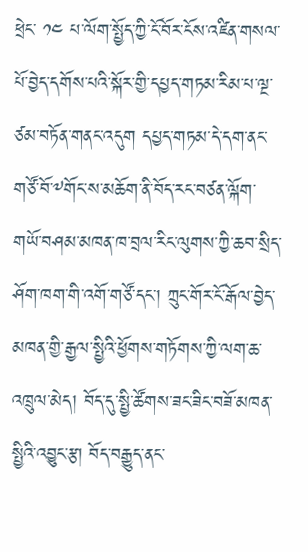ཕྲེང་ ༡༤ པ་ལོག་སྤྱོད་ཀྱི་ངོ་བོར་ངོས་འཛིན་གསལ་པོ་བྱེད་དགོས་པའི་སྐོར་གྱི་དཔྱད་གཏམ་རིམ་པ་ལྔ་ཙམ་བཏོན་གནང་འདུག དཔྱད་གཏམ་དེ་དག་ནང་གཙོ་བོ་༸གོང་ས་མཆོག་ནི་བོད་རང་བཙན་ལྐོག་གཡོ་བཤམ་མཁན་ཁ་བྲལ་རིང་ལུགས་ཀྱི་ཆབ་སྲིད་ཤོག་ཁག་གི་འགོ་གཙོ་དང་། ཀྲུང་གོར་ངོ་རྒོལ་བྱེད་མཁན་གྱི་རྒྱལ་སྤྱིའི་ཕྱོགས་གཏོགས་ཀྱི་ལག་ཆ་འཁྲུལ་མེད། བོད་དུ་སྤྱི་ཚོགས་ཟང་ཟིང་བཟོ་མཁན་སྤྱིའི་འབྱུང་རྩ། བོད་བརྒྱུད་ནང་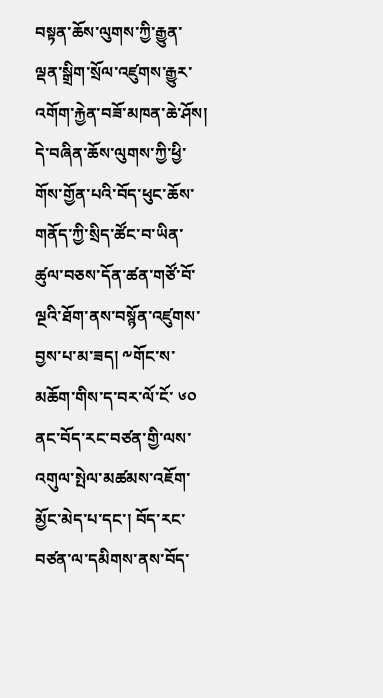བསྟན་ཆོས་ལུགས་ཀྱི་རྒྱུན་ལྡན་སྒྲིག་སྲོལ་འཛུགས་རྒྱུར་འགོག་རྐྱེན་བཟོ་མཁན་ཆེ་ཤོས། དེ་བཞིན་ཆོས་ལུགས་ཀྱི་ཕྱི་གོས་གྱོན་པའི་བོད་ཕུང་ཆོས་གནོད་ཀྱི་སྲིད་ཚོང་བ་ཡིན་ཚུལ་བཅས་དོན་ཚན་གཙོ་བོ་ལྔའི་ཐོག་ནས་བསྙོན་འཛུགས་བྱས་པ་མ་ཟད། ༸གོང་ས་མཆོག་གིས་ད་བར་ལོ་ངོ་ ༦༠ ནང་བོད་རང་བཙན་གྱི་ལས་འགུལ་སྤེལ་མཚམས་འཇོག་མྱོང་མེད་པ་དང་། བོད་རང་བཙན་ལ་དམིགས་ནས་བོད་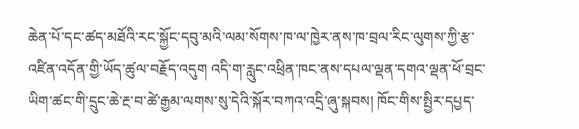ཆེན་པོ་དང་ཚད་མཐོའི་རང་སྐྱོང་དབུ་མའི་ལམ་སོགས་ཁ་ལ་ཁྱེར་ནས་ཁ་བྲལ་རིང་ལུགས་ཀྱི་རྩ་འཛིན་འདོན་གྱི་ཡོད་ཚུལ་བརྗོད་འདུག འདི་ག་རླུང་འཕྲིན་ཁང་ནས་དཔལ་ལྡན་དགའ་ལྡན་ཕོ་བྲང་ཡིག་ཚང་གི་དྲུང་ཆེ་རྔ་བ་ཚེ་རྒྱམ་ལགས་སུ་དེའི་སྐོར་བཀའ་འདྲི་ཞུ་སྐབས། ཁོང་གིས་སྤྱིར་དཔྱད་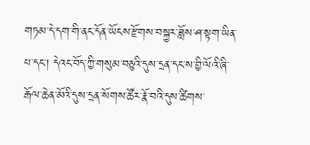གཏམ་དེ་དག་གི་ནང་དོན་ཡོངས་རྫོགས་བསྐྱར་ཟློས་ཤ་སྟག་ཡིན་པ་དང་། དེའང་བོད་ཀྱི་གསུམ་བཅུའི་དུས་དྲན་དང་ས་བྱི་ལོའི་ཞི་རྒོལ་ཆེན་མོའི་དུས་དྲན་སོགས་ཚོར་རྣོ་བའི་དུས་ཚིགས་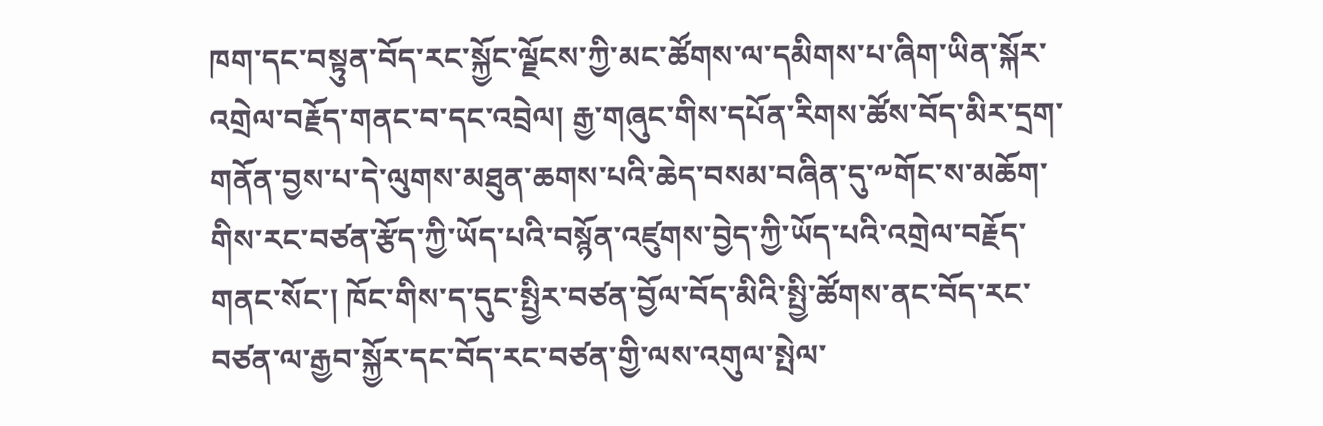ཁག་དང་བསྟུན་བོད་རང་སྐྱོང་ལྗོངས་ཀྱི་མང་ཚོགས་ལ་དམིགས་པ་ཞིག་ཡིན་སྐོར་འགྲེལ་བརྗོད་གནང་བ་དང་འབྲེལ། རྒྱ་གཞུང་གིས་དཔོན་རིགས་ཚོས་བོད་མིར་དྲག་གནོན་བྱས་པ་དེ་ལུགས་མཐུན་ཆགས་པའི་ཆེད་བསམ་བཞིན་དུ་༸གོང་ས་མཆོག་གིས་རང་བཙན་རྩོད་ཀྱི་ཡོད་པའི་བསྙོན་འཛུགས་བྱེད་ཀྱི་ཡོད་པའི་འགྲེལ་བརྗོད་གནང་སོང་། ཁོང་གིས་ད་དུང་སྤྱིར་བཙན་བྱོལ་བོད་མིའི་སྤྱི་ཚོགས་ནང་བོད་རང་བཙན་ལ་རྒྱབ་སྐྱོར་དང་བོད་རང་བཙན་གྱི་ལས་འགུལ་སྤེལ་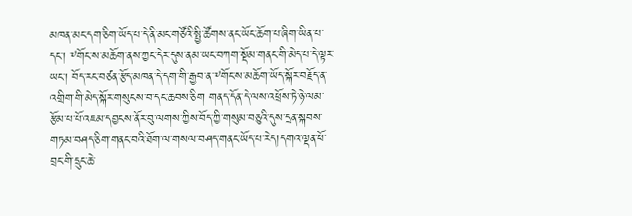མཁན་མང་དག་ཅིག་ཡོད་པ་དེ་ནི་མང་གཙོའི་སྤྱི་ཚོགས་ནང་ཡོང་ཆོག་པ་ཞིག་ཡིན་པ་དང་། ༸གོང་ས་མཆོག་ནས་ཀྱང་དེར་དུས་ནམ་ཡང་བཀག་སྡོམ་གནང་གི་མེད་པ་དེ་ལྟར་ཡང་། བོད་རང་བཙན་རྩོད་མཁན་དེ་དག་གི་རྒྱབ་ན་༸གོང་ས་མཆོག་ཡོད་སྐོར་བརྗོད་ན་འགྲིག་གི་མེད་སྐོར་གསུངས་བ་དང་ཆབས་ཅིག གནད་དོན་དེ་ལས་འཕྲོས་ཏེ་ཉེ་ལམ་རྩོམ་པ་པོ་འཇམ་དབྱངས་ནོར་བུ་ལགས་ཀྱིས་བོད་ཀྱི་གསུམ་བཅུའི་དུས་དྲན་སྐབས་གཏམ་བཤད་ཅིག་གནང་བའི་ཐོག་ལ་གསལ་བཤད་གནང་ཡོད་པ་རེད།དགའ་ལྡན་ཕོ་བྲང་གི་དྲུང་ཆེ་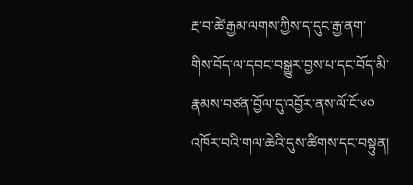རྔ་བ་ཚེ་རྒྱམ་ལགས་ཀྱིས་ད་དུང་རྒྱ་ནག་གིས་བོད་ལ་དབང་བསྒྱུར་བྱས་པ་དང་བོད་མི་རྣམས་བཙན་བྱོལ་དུ་འབྱོར་ནས་ལོ་ངོ་༦༠ འཁོར་བའི་གལ་ཆེའི་དུས་ཚིགས་དང་བསྟུན།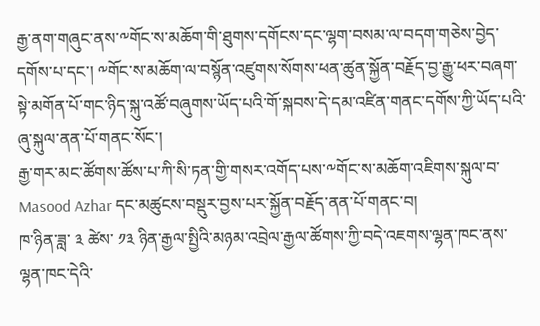རྒྱ་ནག་གཞུང་ནས་༸གོང་ས་མཆོག་གི་ཐུགས་དགོངས་དང་ལྷག་བསམ་ལ་བདག་གཅེས་བྱེད་དགོས་པ་དང་། ༸གོང་ས་མཆོག་ལ་བསྙོན་འཛུགས་སོགས་ཕན་ཚུན་སྐྱོན་བརྗོད་བྱ་རྒྱུ་ཕར་བཞག་སྟེ་མགོན་པོ་གང་ཉིད་སྐུ་འཚོ་བཞུགས་ཡོད་པའི་གོ་སྐབས་དེ་དམ་འཛིན་གནང་དགོས་ཀྱི་ཡོད་པའི་ཞུ་སྐུལ་ནན་པོ་གནང་སོང་།
རྒྱ་གར་མང་ཚོགས་ཚོས་པ་ཀི་སི་ཏན་གྱི་གསར་འགོད་པས་༸གོང་ས་མཆོག་འཇིགས་སྐུལ་བ་Masood Azhar དང་མཚུངས་བསྡུར་བྱས་པར་སྐྱོན་བརྗོད་ནན་པོ་གནང་བ།
ཁ་ཉིན་ཟླ་ ༣ ཚེས་ ༡༣ ཉིན་རྒྱལ་སྤྱིའི་མཉམ་འབྲེལ་རྒྱལ་ཚོགས་ཀྱི་བདེ་འཇགས་ལྷན་ཁང་ནས་ལྷན་ཁང་དེའི་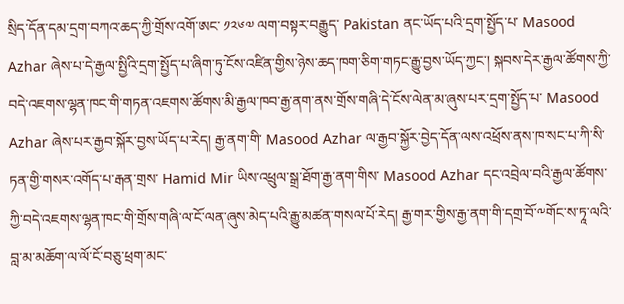སྲིད་དོན་དམ་དྲག་བཀའ་ཆད་ཀྱི་གྲོས་འགོ་ཨང་ ༡༢༦༧ ལག་བསྟར་བརྒྱུད་ Pakistan ནང་ཡོད་པའི་དྲག་སྤྱོད་པ་ Masood Azhar ཞེས་པ་དེ་རྒྱལ་སྤྱིའི་དྲག་སྤྱོད་པ་ཞིག་ཏུ་ངོས་འཛིན་གྱིས་ཉེས་ཆད་ཁག་ཅིག་གཏང་རྒྱུ་བྱས་ཡོད་ཀྱང་། སྐབས་དེར་རྒྱལ་ཚོགས་ཀྱི་བདེ་འཇགས་ལྷན་ཁང་གི་གཏན་འཇགས་ཚོགས་མི་རྒྱལ་ཁབ་རྒྱ་ནག་ནས་གྲོས་གཞི་དེ་ངོས་ལེན་མ་ཞུས་པར་དྲག་སྤྱོད་པ་ Masood Azhar ཞེས་པར་རྒྱབ་སྐོར་བྱས་ཡོད་པ་རེད། རྒྱ་ནག་གི་ Masood Azhar ལ་རྒྱབ་སྐྱོར་བྱེད་དོན་ལས་འཕྲོས་ནས་ཁ་སང་པ་ཀི་སི་ཏན་གྱི་གསར་འགོད་པ་རྒན་གྲས་ Hamid Mir ཡིས་འཕྲུལ་སྒྲ་ཐོག་རྒྱ་ནག་གིས་ Masood Azhar དང་འབྲེལ་བའི་རྒྱལ་ཚོགས་ཀྱི་བདེ་འཇགས་ལྷན་ཁང་གི་གྲོས་གཞི་ལ་ངོ་ལན་ཞུས་མེད་པའི་རྒྱུ་མཚན་གསལ་པོ་རེད། རྒྱ་གར་གྱིས་རྒྱ་ནག་གི་དགྲ་བོ་༸གོང་ས་ཏཱ་ལའི་བླ་མ་མཆོག་ལ་ལོ་ངོ་བཅུ་ཕྲག་མང་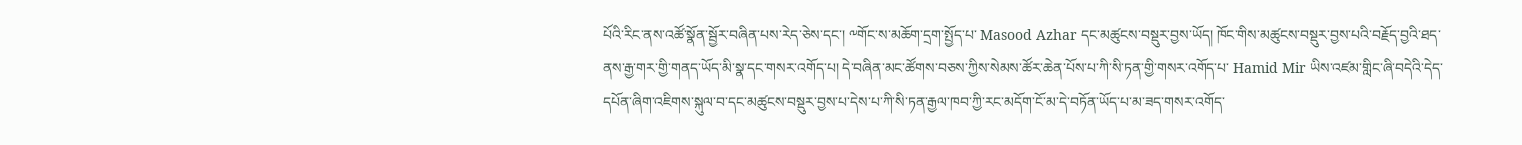པོའི་རིང་ནས་འཚོ་སྣོན་སྦྱོར་བཞིན་པས་རེད་ཅེས་དང་། ༸གོང་ས་མཆོག་དྲག་སྤྱོད་པ་ Masood Azhar དང་མཚུངས་བསྡུར་བྱས་ཡོད། ཁོང་གིས་མཚུངས་བསྡུར་བྱས་པའི་བརྗོད་བྱའི་ཐད་ནས་རྒྱ་གར་གྱི་གནད་ཡོད་མི་སྣ་དང་གསར་འགོད་པ། དེ་བཞིན་མང་ཚོགས་བཅས་ཀྱིས་སེམས་ཚོར་ཆེན་པོས་པ་ཀི་སི་ཏན་གྱི་གསར་འགོད་པ་ Hamid Mir ཡིས་འཛམ་གླིང་ཞི་བདེའི་དེད་དཔོན་ཞིག་འཇིགས་སྐུལ་བ་དང་མཚུངས་བསྡུར་བྱས་པ་དེས་པ་ཀི་སི་ཏན་རྒྱལ་ཁབ་ཀྱི་རང་མདོག་ངོ་མ་དེ་བཏོན་ཡོད་པ་མ་ཟད་གསར་འགོད་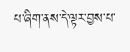པ་ཞིག་ནས་དེ་ལྟར་བྱས་པ་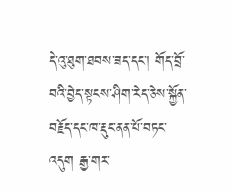དེ་འུ་ཐུག་ཐབས་ཟད་དང་། གོད་བྲོ་བའི་བྱེད་སྟངས་ཤིག་རེད་ཅེས་སྐྱོན་བརྗོད་དང་ཁ་རྡུང་ནན་པོ་བཏང་འདུག རྒྱ་གར་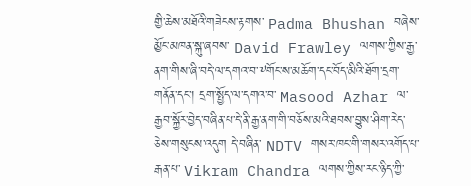གྱི་ཆེས་མཐོའི་གཟེངས་རྟགས་ Padma Bhushan བཞེས་མྱོང་མཁན་སྐུ་ཞབས་ David Frawley ལགས་ཀྱིས་རྒྱ་ནག་གིས་ཞི་བདེ་ལ་དགའ་བ་༸གོང་ས་མཆོག་དང་བོད་མིའི་ཐོག་དྲག་གནོན་དང་། དྲག་སྤྱོད་ལ་དགའ་བ་ Masood Azhar ལ་རྒྱབ་སྐྱོར་བྱེད་བཞིན་པ་དེ་ནི་རྒྱ་ནག་གི་བཅོས་མའི་ཐབས་བྱུས་ཤིག་རེད་ཅེས་གསུངས་འདུག དེ་བཞིན་ NDTV གསར་ཁང་གི་གསར་འགོད་པ་རྒན་པ་ Vikram Chandra ལགས་ཀྱིས་རང་ཉིད་ཀྱི་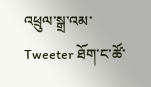འཕྲུལ་སྒྲ་འམ་ Tweeter ཐོག་ང་ཚོ་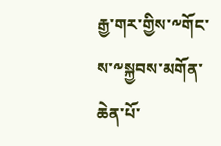རྒྱ་གར་གྱིས་༸གོང་ས་༸སྐྱབས་མགོན་ཆེན་པོ་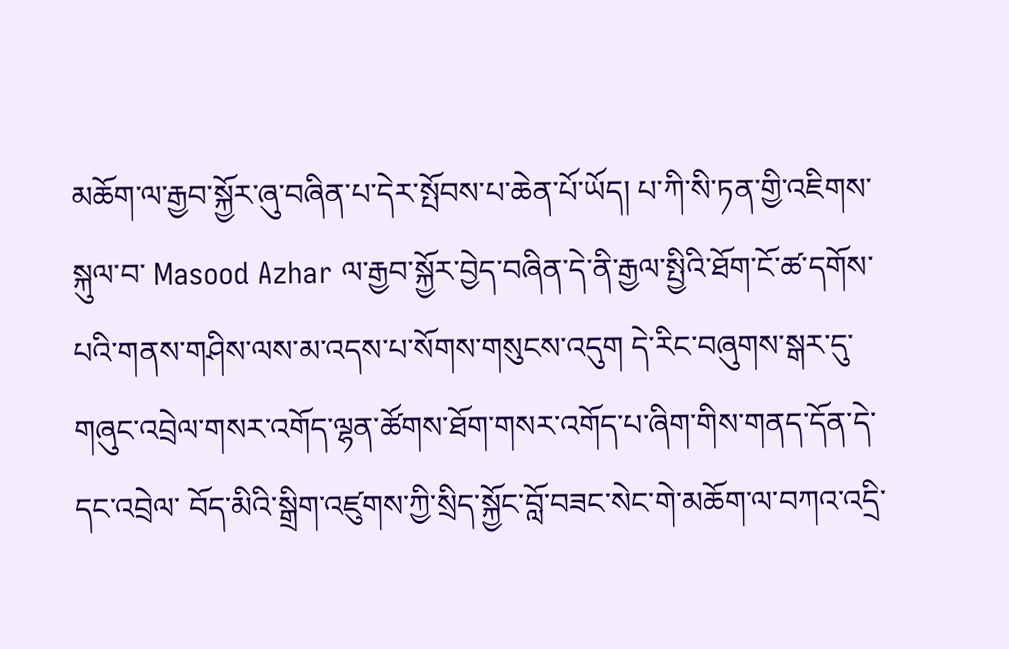མཆོག་ལ་རྒྱབ་སྐྱོར་ཞུ་བཞིན་པ་དེར་སྤོབས་པ་ཆེན་པོ་ཡོད། པ་ཀི་སི་ཏན་གྱི་འཇིགས་སྐུལ་བ་ Masood Azhar ལ་རྒྱབ་སྐྱོར་བྱེད་བཞིན་དེ་ནི་རྒྱལ་སྤྱིའི་ཐོག་ངོ་ཚ་དགོས་པའི་གནས་གཤིས་ལས་མ་འདས་པ་སོགས་གསུངས་འདུག དེ་རིང་བཞུགས་སྒར་དུ་གཞུང་འབྲེལ་གསར་འགོད་ལྷན་ཚོགས་ཐོག་གསར་འགོད་པ་ཞིག་གིས་གནད་དོན་དེ་དང་འབྲེལ་ བོད་མིའི་སྒྲིག་འཛུགས་ཀྱི་སྲིད་སྐྱོང་བློ་བཟང་སེང་གེ་མཆོག་ལ་བཀའ་འདྲི་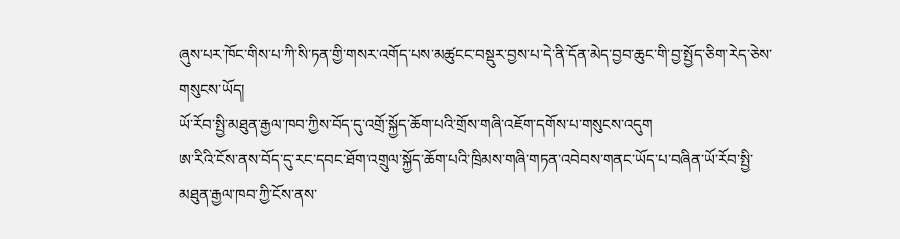ཞུས་པར་ཁོང་གིས་པ་ཀི་སི་ཏན་གྱི་གསར་འགོད་པས་མཚུངང་བསྡུར་བྱས་པ་དེ་ནི་དོན་མེད་བྱབ་ཆུང་གི་བྱ་སྤྱོད་ཅིག་རེད་ཅེས་གསུངས་ཡོད།
ཡོ་རོབ་སྤྱི་མཐུན་རྒྱལ་ཁབ་ཀྱིས་བོད་དུ་འགྲོ་སྐྱོད་ཆོག་པའི་གྲོས་གཞི་འཇོག་དགོས་པ་གསུངས་འདུག
ཨ་རིའི་ངོས་ནས་བོད་དུ་རང་དབང་ཐོག་འགྲུལ་སྐྱོད་ཆོག་པའི་ཁྲིམས་གཞི་གཏན་འབེབས་གནང་ཡོད་པ་བཞིན་ཡོ་རོབ་སྤྱི་མཐུན་རྒྱལ་ཁབ་ཀྱི་ངོས་ནས་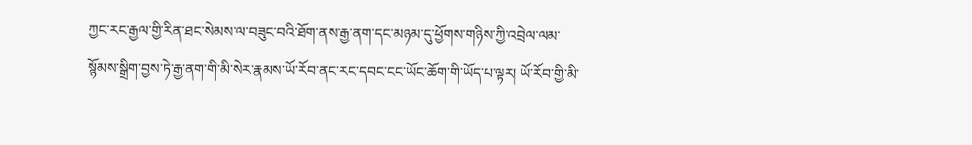ཀྱང་རང་རྒྱལ་གྱི་རིན་ཐང་སེམས་ལ་བཟུང་བའི་ཐོག་ནས་རྒྱ་ནག་དང་མཉམ་དུ་ཕྱོགས་གཉིས་ཀྱི་འབྲེལ་ལམ་སྙོམས་སྒྲིག་བྱས་ཏེ་རྒྱ་ནག་གི་མི་སེར་རྣམས་ཡོ་རོབ་ནང་རང་དབང་ངང་ཡོང་ཆོག་གི་ཡོད་པ་ལྟར། ཡོ་རོབ་གྱི་མི་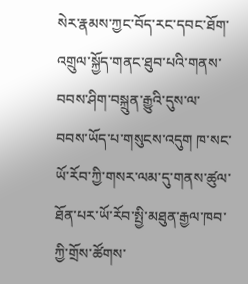སེར་རྣམས་ཀྱང་བོད་རང་དབང་ཐོག་འགྲུལ་སྐྱོད་གནང་ཐུབ་པའི་གནས་བབས་ཤིག་བསྐྲུན་རྒྱུའི་དུས་ལ་བབས་ཡོད་པ་གསུངས་འདུག ཁ་སང་ཡོ་རོབ་ཀྱི་གསར་ལམ་དུ་གནས་ཚུལ་ཐོན་པར་ཡོ་རོབ་སྤྱི་མཐུན་རྒྱལ་ཁབ་ཀྱི་གྲོས་ཚོགས་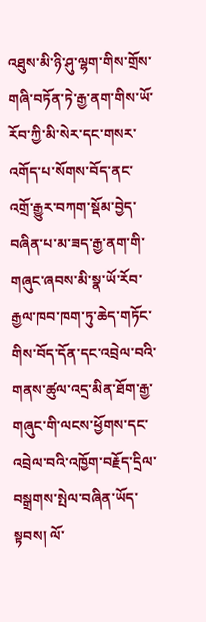འཐུས་མི་ཉི་ཤུ་ལྷག་གིས་གྲོས་གཞི་བཏོན་ཏེ་རྒྱ་ནག་གིས་ཡོ་རོབ་ཀྱི་མི་སེར་དང་གསར་འགོད་པ་སོགས་བོད་ནང་འགྲོ་རྒྱུར་བཀག་སྡོམ་བྱེད་བཞིན་པ་མ་ཟད་རྒྱ་ནག་གི་གཞུང་ཞབས་མི་སྣ་ཡོ་རོབ་རྒྱལ་ཁབ་ཁག་ཏུ་ཆེད་གཏོང་གིས་བོད་དོན་དང་འབྲེལ་བའི་གནས་ཚུལ་འདྲ་མིན་ཐོག་རྒྱ་གཞུང་གི་ལངས་ཕྱོགས་དང་འབྲེལ་བའི་འཁྱོག་བརྗོད་དྲིལ་བསྒྲགས་སྤེལ་བཞིན་ཡོད་སྟབས། ལོ་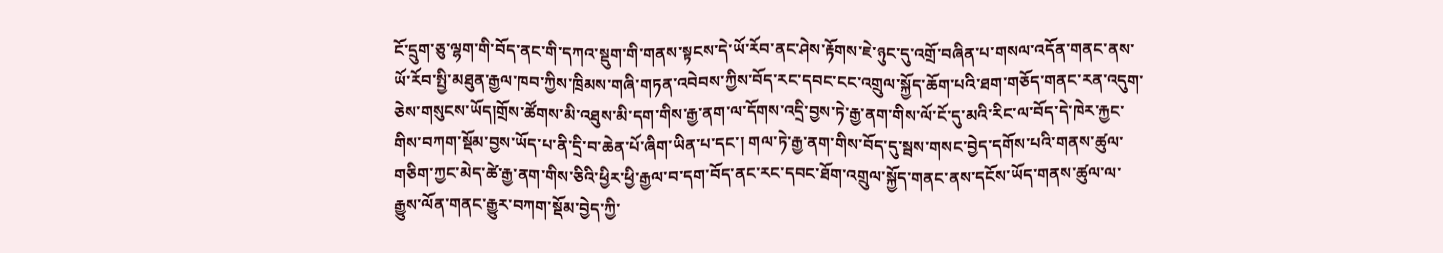ངོ་དྲུག་ཅུ་ལྷག་གི་བོད་ནང་གི་དཀའ་སྡུག་གི་གནས་སྟངས་དེ་ཡོ་རོབ་ནང་ཤེས་རྟོགས་ཇེ་ཉུང་དུ་འགྲོ་བཞིན་པ་གསལ་འདོན་གནང་ནས་ཡོ་རོབ་སྤྱི་མཐུན་རྒྱལ་ཁབ་ཀྱིས་ཁྲིམས་གཞི་གཏན་འབེབས་ཀྱིས་བོད་རང་དབང་ངང་འགྲུལ་སྐྱོད་ཆོག་པའི་ཐག་གཅོད་གནང་རན་འདུག་ཅེས་གསུངས་ཡོད།གྲོས་ཚོགས་མི་འཐུས་མི་དག་གིས་རྒྱ་ནག་ལ་དོགས་འདྲི་བྱས་ཏེ་རྒྱ་ནག་གིས་ལོ་ངོ་དུ་མའི་རིང་ལ་བོད་དེ་ཁེར་རྐྱང་གིས་བཀག་སྡོམ་བྱས་ཡོད་པ་ནི་དྲི་བ་ཆེན་པོ་ཞིག་ཡིན་པ་དང་། གལ་ཏེ་རྒྱ་ནག་གིས་བོད་དུ་སྦས་གསང་བྱེད་དགོས་པའི་གནས་ཚུལ་གཅིག་ཀྱང་མེད་ཚེ་རྒྱ་ནག་གིས་ཅིའི་ཕྱིར་ཕྱི་རྒྱལ་བ་དག་བོད་ནང་རང་དབང་ཐོག་འགྲུལ་སྐྱོད་གནང་ནས་དངོས་ཡོད་གནས་ཚུལ་ལ་རྒྱུས་ལོན་གནང་རྒྱུར་བཀག་སྡོམ་བྱེད་ཀྱི་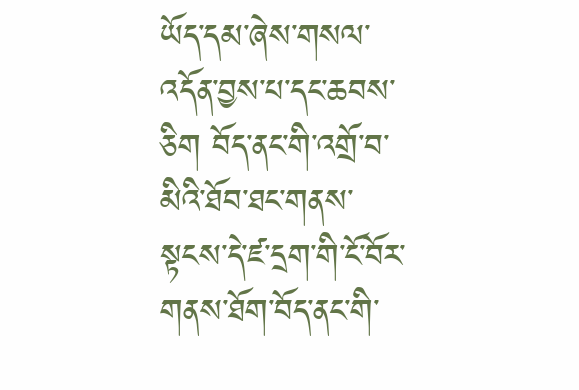ཡོད་དམ་ཞེས་གསལ་འདོན་བྱས་པ་དང་ཆབས་ཅིག བོད་ནང་གི་འགྲོ་བ་མིའི་ཐོབ་ཐང་གནས་སྟངས་དེ་ཛ་དྲག་གི་ངོ་བོར་གནས་ཐོག་བོད་ནང་གི་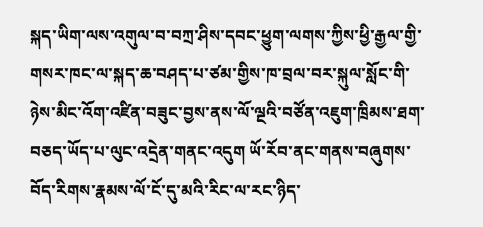སྐད་ཡིག་ལས་འགུལ་བ་བཀྲ་ཤིས་དབང་ཕྱུག་ལགས་ཀྱིས་ཕྱི་རྒྱལ་གྱི་གསར་ཁང་ལ་སྐད་ཆ་བཤད་པ་ཙམ་གྱིས་ཁ་བྲལ་བར་སྐུལ་སློང་གི་ཉེས་མིང་འོག་འཛིན་བཟུང་བྱས་ནས་ལོ་ལྔའི་བཙོན་འཇུག་ཁྲིམས་ཐག་བཅད་ཡོད་པ་ལུང་འདྲེན་གནང་འདུག ཡོ་རོབ་ནང་གནས་བཞུགས་བོད་རིགས་རྣམས་ལོ་ངོ་དུ་མའི་རིང་ལ་རང་ཉིད་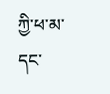ཀྱི་ཕ་མ་དང་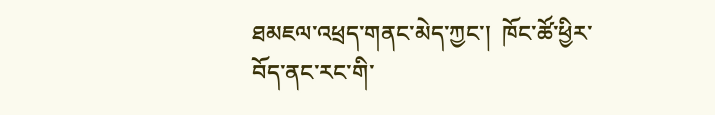ཐམཇལ་འཕྲད་གནང་མེད་ཀྱང་།  ཁོང་ཚོ་ཕྱིར་བོད་ནང་རང་གི་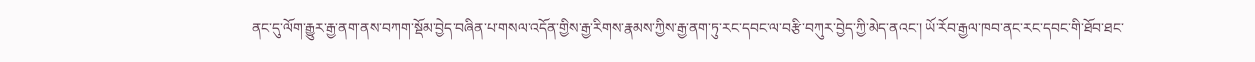ནང་དུ་ལོག་རྒྱུར་རྒྱ་ནག་ནས་བཀག་སྡོམ་བྱེད་བཞིན་པ་གསལ་འདོན་གྱིས་རྒྱ་རིགས་རྣམས་ཀྱིས་རྒྱ་ནག་ཏུ་རང་དབང་ལ་བརྩི་བཀུར་བྱེད་ཀྱི་མེད་ནའང་། ཡོ་རོབ་རྒྱལ་ཁབ་ནང་རང་དབང་གི་ཐོབ་ཐང་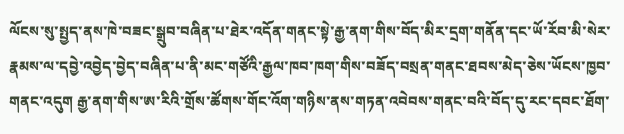ལོངས་སུ་སྤྱད་ནས་ཁེ་བཟང་སྒྲུབ་བཞིན་པ་ཐེར་འདོན་གནང་སྟེ་རྒྱ་ནག་གིས་བོད་མིར་དྲག་གནོན་དང་ཡོ་རོབ་མི་སེར་རྣམས་ལ་དབྱེ་འབྱེད་བྱེད་བཞིན་པ་ནི་མང་གཙོའི་རྒྱལ་ཁབ་ཁག་གིས་བཟོད་བསྲན་གནང་ཐབས་མེད་ཅེས་ཡོངས་ཁྱབ་གནང་འདུག རྒྱ་ནག་གིས་ཨ་རིའི་གྲོས་ཚོགས་གོང་འོག་གཉིས་ནས་གཏན་འབེབས་གནང་བའི་བོད་དུ་རང་དབང་ཐོག་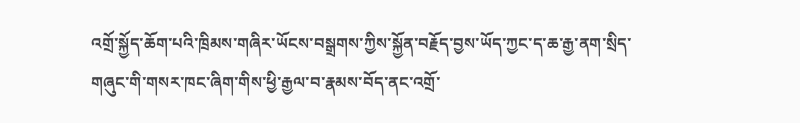འགྲོ་སྐྱོད་ཆོག་པའི་ཁྲིམས་གཞིར་ཡོངས་བསྒྲགས་ཀྱིས་སྐྱོན་བརྗོད་བྱས་ཡོད་ཀྱང་ད་ཆ་རྒྱ་ནག་སྲིད་གཞུང་གི་གསར་ཁང་ཞིག་གིས་ཕྱི་རྒྱལ་བ་རྣམས་བོད་ནང་འགྲོ་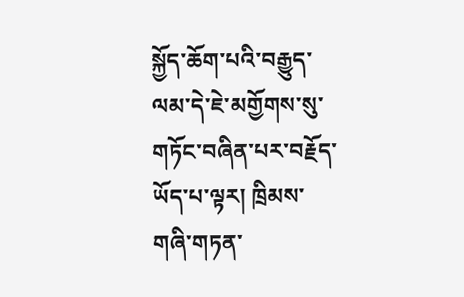སྐྱོད་ཆོག་པའི་བརྒྱུད་ལམ་དེ་ཇེ་མགྱོགས་སུ་གཏོང་བཞིན་པར་བརྗོད་ཡོད་པ་ལྟར། ཁྲིམས་གཞི་གཏན་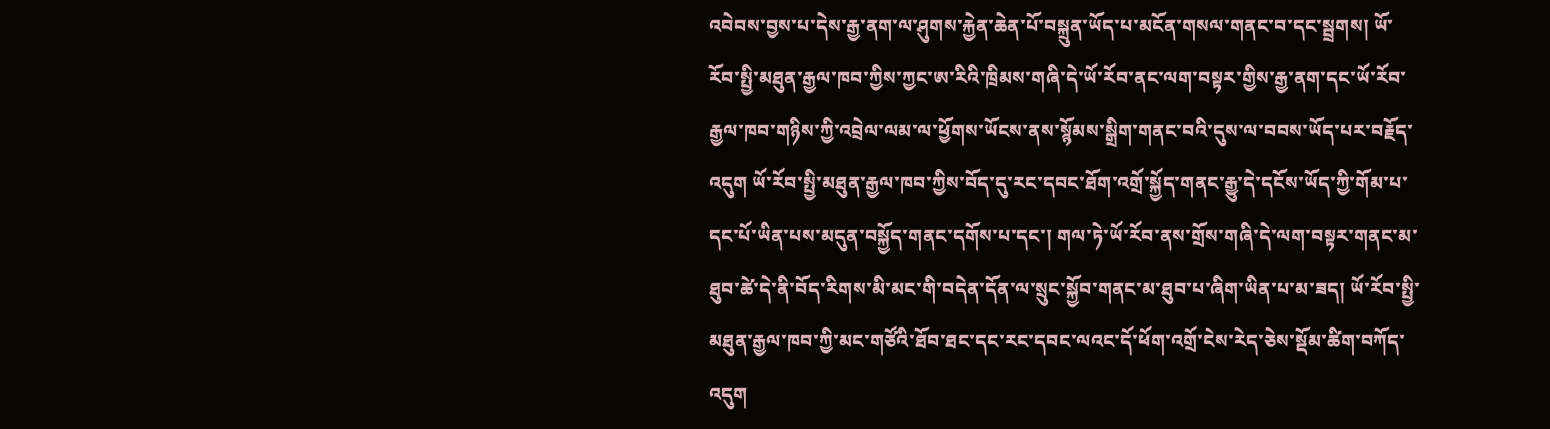འབེབས་བྱས་པ་དེས་རྒྱ་ནག་ལ་ཤུགས་རྐྱེན་ཆེན་པོ་བསྐྲུན་ཡོད་པ་མངོན་གསལ་གནང་བ་དང་སྦྲགས། ཡོ་རོབ་སྤྱི་མཐུན་རྒྱལ་ཁབ་ཀྱིས་ཀྱང་ཨ་རིའི་ཁྲིམས་གཞི་དེ་ཡོ་རོབ་ནང་ལག་བསྟར་གྱིས་རྒྱ་ནག་དང་ཡོ་རོབ་རྒྱལ་ཁབ་གཉིས་ཀྱི་འབྲེལ་ལམ་ལ་ཕྱོགས་ཡོངས་ནས་སྙོམས་སྒྲིག་གནང་བའི་དུས་ལ་བབས་ཡོད་པར་བརྗོད་འདུག ཡོ་རོབ་སྤྱི་མཐུན་རྒྱལ་ཁབ་ཀྱིས་བོད་དུ་རང་དབང་ཐོག་འགྲོ་སྐྱོད་གནང་རྒྱུ་དེ་དངོས་ཡོད་ཀྱི་གོམ་པ་དང་པོ་ཡིན་པས་མདུན་བསྐྱོད་གནང་དགོས་པ་དང་། གལ་ཏེ་ཡོ་རོབ་ནས་གྲོས་གཞི་དེ་ལག་བསྟར་གནང་མ་ཐུབ་ཚེ་དེ་ནི་བོད་རིགས་མི་མང་གི་བདེན་དོན་ལ་སྲུང་སྐྱོབ་གནང་མ་ཐུབ་པ་ཞིག་ཡིན་པ་མ་ཟད། ཡོ་རོབ་སྤྱི་མཐུན་རྒྱལ་ཁབ་ཀྱི་མང་གཙོའི་ཐོབ་ཐང་དང་རང་དབང་ལའང་དོ་ཕོག་འགྲོ་ངེས་རེད་ཅེས་སྡོམ་ཚིག་བཀོད་འདུག